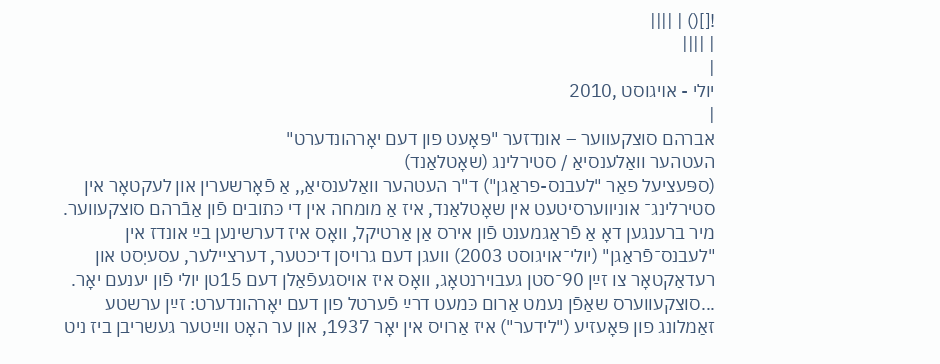![]() | ||||
| ||||
|
יולי - אױגוסט ,2010
|
אברהם סוצקעװער – אונדזער "פּאָעט פון דעם יאָרהונדערט"
העטהער וואַלענסיאַ / סטירלינג (שאָטלאַנד)
(ספּעציעל פאַר "לעבנס-פראַגן") ד"ר העטהער וואַלענסיאַ,, אַ פֿאָרשערין און לעקטאָר אין סטירלינג־ אוניװערסיטעט אין שאָטלאַנד, איז אַ מומחה אין די כּתובים פֿון אַבֿרהם סוצקעװער. מיר ברענגען דאָ אַ פֿראַגמענט פֿון אירס אַן אַרטיקל, װאָס איז דערשינען בײַ אונדז אין "לעבנס־פֿראַגן" (יולי־אויגוסט 2003) װעגן דעם גרויסן דיכטער, דערצײלער, עסעיִסט און רעדאַקטאָר צו זײַן 90־סטן געבוירנטאָג, װאָס איז אויסגעפֿאַלן דעם 15טן יולי פֿון יענעם יאָר. ...סוצקעווערס שאַפֿן נעמט אַרום כּמעט דרײַ פֿערטל פון דעם יאָרהונדערט: זײַן ערשטע זאַמלונג פון פּאָעזיע ("לידער") איז אַרויס אין יאָר 1937, און ער האָט װײַטער געשריבן ביז ניט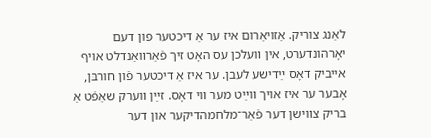לאַנג צוריק. אַזויאַרום איז ער אַ דיכטער פון דעם יאָרהונדערט, אין װעלכן עס האָט זיך פֿאַרװאַנדלט אויף אייביק דאָס ײַדישע לעבן. ער איז אַ דיכטער פֿון חורבּן, אָבער ער איז אויך װײַט מער װי דאָס. זײַן װערק שאַפֿט אַ בריק צװישן דער פֿאַר־מלחמהדיקער און דער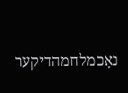נאָכמלחמהדיקער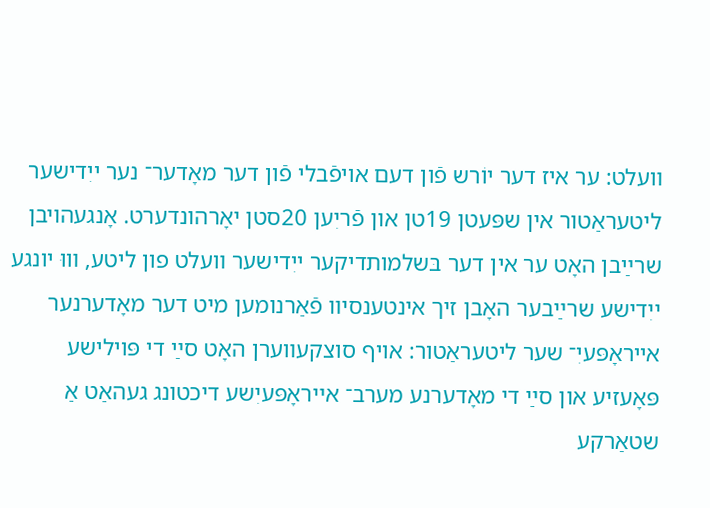װעלט: ער איז דער יוֹרש פֿון דעם אויפֿבלי פֿון דער מאָדער־ נער ייִדישער ליטעראַטור אין שפּעטן 19טן און פֿריִען 20סטן יאָרהונדערט. אָנגעהויבן שרײַבן האָט ער אין דער בּשלמותדיקער ייִדישער װעלט פון ליטע, װוּ יונגע ייִדישע שרײַבער האָבן זיך אינטענסיװ פֿאַרנומען מיט דער מאָדערנער אייראָפּעיִ־ שער ליטעראַטור: אויף סוצקעװערן האָט סײַ די פּוילישע פּאָעזיע און סײַ די מאָדערנע מערב־ אײראָפּעיִשע דיכטונג געהאַט אַ שטאַרקע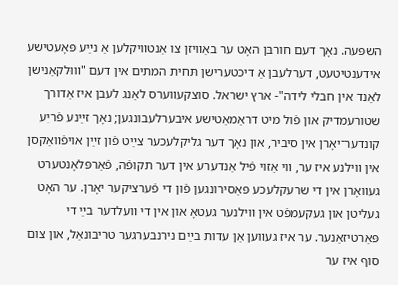השפּעה. נאָך דעם חורבּן האָט ער באַװיזן צו אַנטװיקלען אַ נײַע פּאָעטישע אידענטיטעט, דערלעבן אַ דיכטערישן תּחית המתים אין דעם "װוּלקאַנישן לאַנד אין חבלי לידה"- ארץ ישראל. סוצקעװערס לאַנג לעבן איז אַדורך שטורעמדיק און פֿול מיט דראַמאַטישע איבערלעבונגען; נאָך זײַנע פֿריִע קונדער־יאָרן אין סיביר, און נאָך דער גליקלעכער צײַט פֿון זײַן אויפֿװאַקסן אין װילנע איז ער, װי אַזוי פֿיל אַנדערע אין דער תקופֿה, פֿאַרפּלאָנטערט געװאָרן אין די שרעקלעכע פּאַסירונגען פֿון די פֿערציקער יאָרן. ער האָט געליטן און געקעמפֿט אין װילנער געטאָ און אין די װעלדער בײַ די פּאַרטיזאַנער. ער איז געװען אַן עדות בײַם נירנבערגער טריבונאַל, און צום סוף איז ער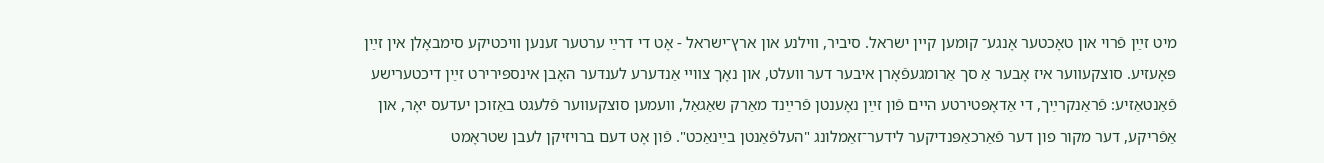מיט זײַן פֿרוי און טאָכטער אָנגע־ קומען קײן ישראל. סיביר, װילנע און ארץ־ישראל - אָט די דרײַ ערטער זענען װיכטיקע סימבאָלן אין זײַן פּאָעזיע. סוצקעװער איז אָבער אַ סך אַרומגעפֿאָרן איבער דער װעלט, און נאָך צװײ אַנדערע לענדער האָבן אינספּירירט זײַן דיכטערישע פֿאַנטאַזיע: פֿראַנקרײַך, די אַדאָפּטירטע הײם פֿון זײַן נאָענטן פֿרײַנד מאַרק שאַגאַל, װעמען סוצקעװער פֿלעגט באַזוכן יעדעס יאָר, און אַפֿריקע, דער מקור פון דער פֿאַרכאַפּנדיקער לידער־זאַמלונג "העלפֿאַנטן בײַנאַכט". פֿון אָט דעם ברויזיקן לעבן שטראָמט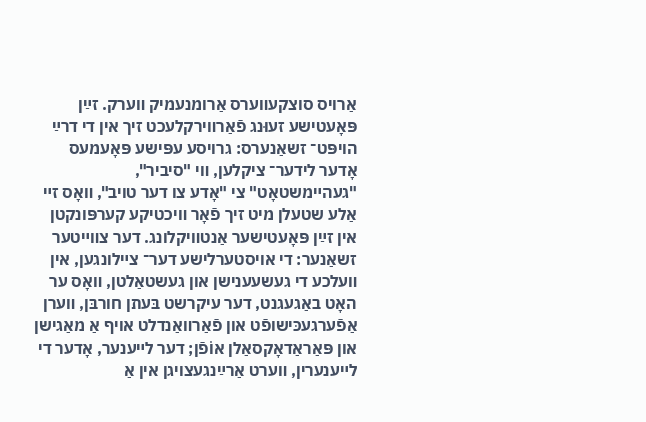אַרויס סוצקעװערס אַרומנעמיק װערק. זײַן פּאָעטישע זעוּנג פֿאַרװירקלעכט זיך אין די דרײַ הויפּט־ זשאַנערס: גרויסע עפּישע פּאָעמעס אָדער לידער־ ציקלען, װי "סיביר", "געהײמשטאָט" צי "אָדע צו דער טויב", װאָס זײ אַלע שטעלן מיט זיך פֿאָר װיכטיקע קערפּונקטן אין זײַן פּאָעטישער אַנטװיקלונג. דער צװײטער זשאַנער: די אויסטערלישע דער־ צײלונגען, אין װעלכע די געשעענישן און געשטאַלטן, װאָס ער האָט באַגעגנט, דער עיקרשט בּעתן חורבּן, װערן אַפֿערגעכּישופֿט און פֿאַרװאַנדלט אויף אַ מאַגישן און פּאַראַדאָקסאַלן אוֹפֿן; דער לײענער, אָדער די לײענערין, װערט אַרײַנגעצויגן אין אַ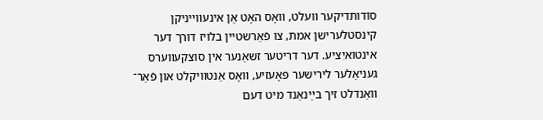סוֹדותדיקער װעלט, װאָס האָט אַן אינעװײניקן קינסטלערישן אמת, צו פֿאַרשטיין בלויז דורך דער אינטואיִציע. דער דריטער זשאַנער אין סוצקעװערס געניאַלער לירישער פּאָעזיע, װאָס אַנטװיקלט און פֿאַר־ װאַנדלט זיך בײַנאַנד מיט דעם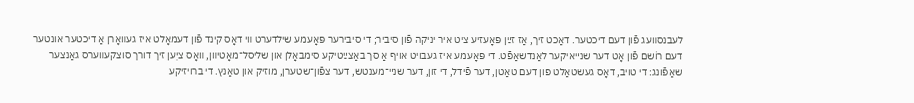לעבנסװעג פֿון דעם דיכטער. דאַכט זיך, אַז זײַן פּאָעזיע ציט איר יניקה פֿון סיביר; די סיבירער פּאָעמע שילדערט װי דאָס קינד פֿון דעמאָלט איז געװאָרן אַ דיכטער אונטער דעם רוֹשם פֿון אָט דער שנײאיקער לאַנדשאַפֿט. די פּאָעמע איז געבויט אויף אַ סך באַצײַטיקע סימבאָלן און שליסל־מאָטיװן, װאָס ציִען זיך דורך סוצקעװערס גאַנצער שאַפֿונג: די טויב, דאָס געשטאַלט פון דעם טאַטן, דער פֿידל, די זון, דער שנײ־מענטש, דער צפֿון־שטערן, מוזיק און טאַנץ. די ברויזיקע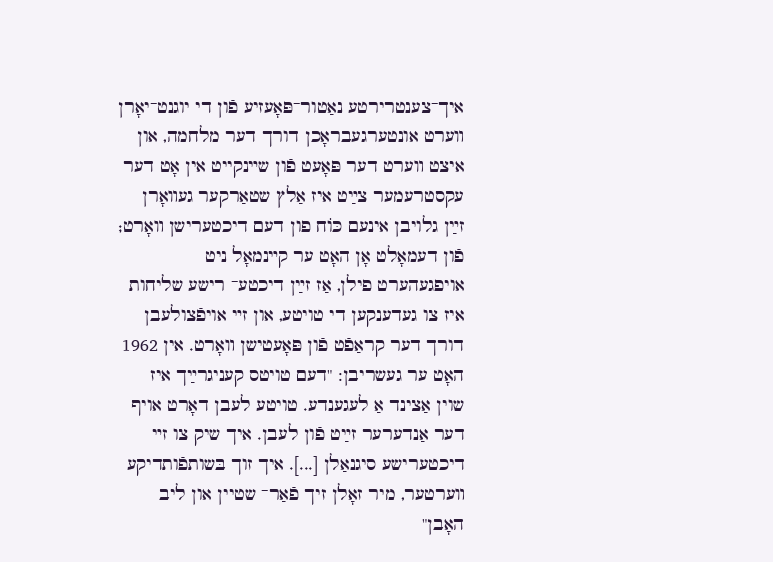איך־צענטרירטע נאַטור־פּאָעזיע פֿון די יוגנט־יאָרן װערט אונטערגעבראָכן דורך דער מלחמה, און איצט װערט דער פּאָעט פֿון שײנקייט אין אָט דער עקסטרעמער צײַט איז אַלץ שטאַרקער געװאָרן זײַן גלויבן אינעם כּוֹח פון דעם דיכטערישן װאָרט; פֿון דעמאָלט אָן האָט ער קײנמאָל ניט אויפגעהערט פילן, אַז זײַן דיכטע־ רישע שליחות איז צו געדענקען די טויטע, און זײ אויפֿצולעבן דורך דער קראַפֿט פֿון פּאָעטישן װאָרט. אין 1962 האָט ער געשריבן: "דעם טויטס קעניגרײַך איז שוין אַצינד אַ לעגענדע. טויטע לעבן דאָרט אויף דער אַנדערער זײַט פֿון לעבן. איך שיק צו זײ דיכטערישע סיגנאַלן [...]. איך זוך בּשותפֿותדיקע װערטער, מיר זאָלן זיך פֿאַר־ שטיין און ליב האָבן"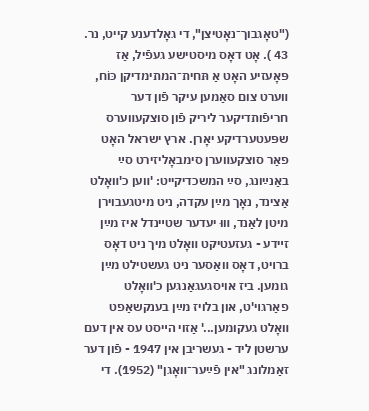("טאָגבוך־נאָטיצן", די גאָלדענע קייט, נר. 43 ). אָט דאָס מיסטישע געפֿיל, אַז פּאָעזיע האָט אַ תּחית־המתימדיקן כּוֹח, װערט צום סאַמען עיקר פֿון דער חריפֿותדיקער ליריק פֿון סוצקעװערס שפּעטערדיקע יאָרן. ארץ ישראל האָט פאַר סוצקעװערן סימבאָליזירט סײַ באַנײַונג, סײַ המשכדיקייט: 'װען כ'װאָלט אַצינד, נאָך מײַן עקדה, ניט מיטגעבוירן מיטן לאַנד, װוּ יעדער שטײנדל איז מײַן זײדע - געזעטיקט װאָלט מיך ניט דאָס ברױט, דאָס װאַסער ניט געשטילט מײַן גומען. ביז אויסגעגאַנגען כ'װאָלט פאַרגױ'ט, און בלויז מײַן בענקשאַפט װאָלט געקומען...' אַזוי הײסט עס אין דעם ערשטן ליד - געשריבן אין 1947 - פֿון דער זאַמלונג "אין פֿײַער־װאָגן" (1952). די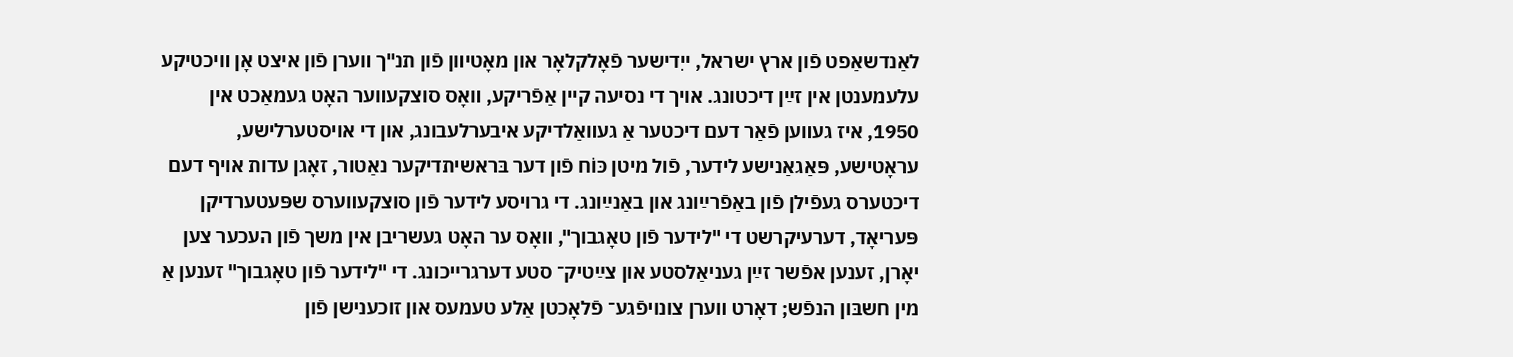לאַנדשאַפט פֿון ארץ ישראל, ייִדישער פֿאָלקלאָר און מאָטיװן פֿון תנ"ך װערן פֿון איצט אָן װיכטיקע עלעמענטן אין זײַן דיכטונג. אויך די נסיעה קיין אַפֿריקע, װאָס סוצקעװער האָט געמאַכט אין 1950, איז געװען פֿאַר דעם דיכטער אַ געװאַלדיקע איבערלעבונג, און די אויסטערלישע, עראָטישע, פּאַגאַנישע לידער, פֿול מיטן כּוֹח פֿון דער בּראשיתדיקער נאַטור, זאָגן עדות אויף דעם דיכטערס געפֿילן פֿון באַפֿרײַונג און באַנײַונג. די גרויסע לידער פֿון סוצקעװערס שפּעטערדיקן פּעריאָד, דערעיקרשט די "לידער פֿון טאָגבוך", װאָס ער האָט געשריבן אין משך פֿון העכער צען יאָרן, זענען אפֿשר זײַן געניאַלסטע און צײַטיק־ סטע דערגרײכונג. די "לידער פֿון טאָגבוך" זענען אַ מין חשבּון הנפֿש; דאָרט װערן צונויפֿגע־ פֿלאָכטן אַלע טעמעס און זוכענישן פֿון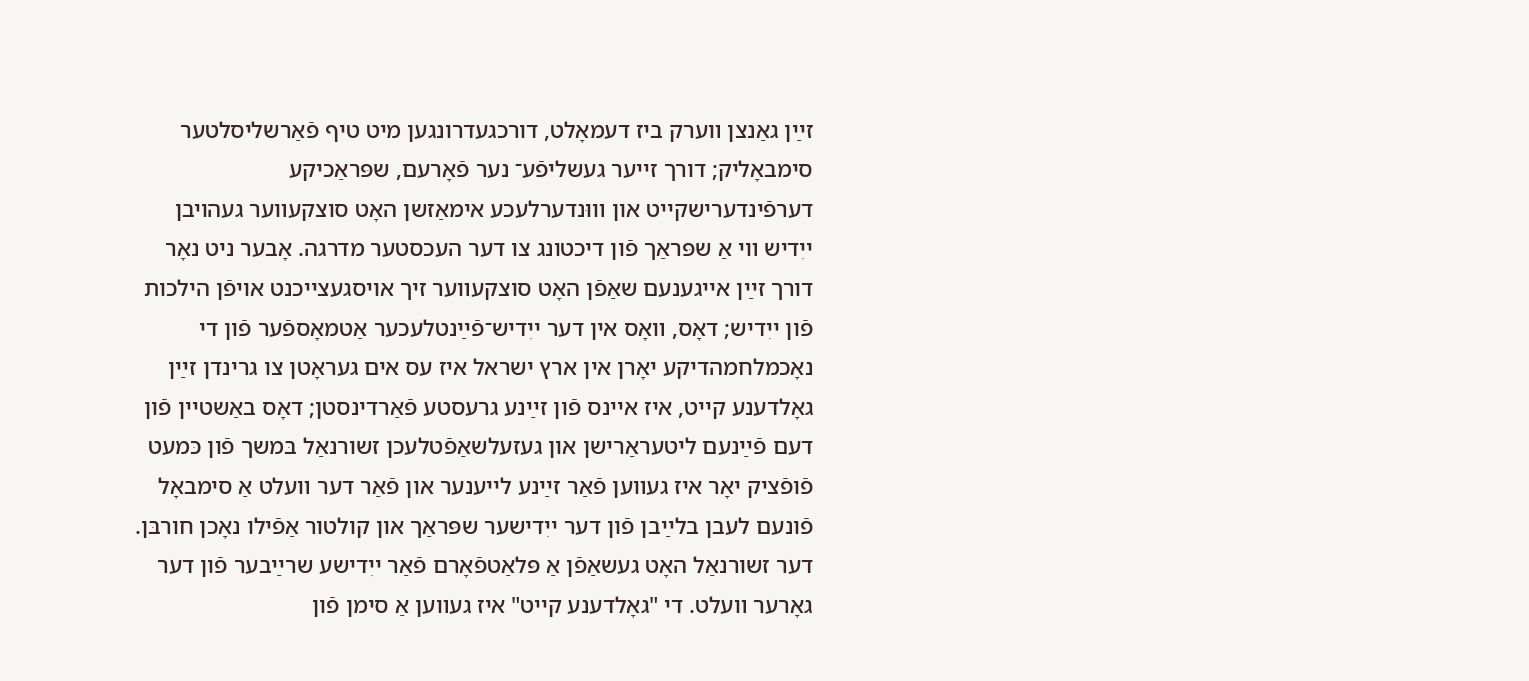זײַן גאַנצן װערק ביז דעמאָלט, דורכגעדרונגען מיט טיף פֿאַרשליסלטער סימבאָליק; דורך זײער געשליפֿע־ נער פֿאָרעם, שפּראַכיקע דערפֿינדערישקייט און װוּנדערלעכע אימאַזשן האָט סוצקעװער געהויבן ייִדיש װי אַ שפּראַך פֿון דיכטונג צו דער העכסטער מדרגה. אָבער ניט נאָר דורך זײַן אײגענעם שאַפֿן האָט סוצקעװער זיך אויסגעצײכנט אויפֿן הילכות פֿון ייִדיש; דאָס, װאָס אין דער ייִדיש־פֿײַנטלעכער אַטמאָספֿער פֿון די נאָכמלחמהדיקע יאָרן אין ארץ ישראל איז עס אים געראָטן צו גרינדן זײַן גאָלדענע קייט, איז אײנס פֿון זײַנע גרעסטע פֿאַרדינסטן; דאָס באַשטײן פֿון דעם פֿײַנעם ליטעראַרישן און געזעלשאַפֿטלעכן זשורנאַל בּמשך פֿון כּמעט פֿופֿציק יאָר איז געװען פֿאַר זײַנע לייענער און פֿאַר דער װעלט אַ סימבאָל פֿונעם לעבן בלײַבן פֿון דער ייִדישער שפּראַך און קולטור אַפֿילו נאָכן חורבּן. דער זשורנאַל האָט געשאַפֿן אַ פּלאַטפֿאָרם פֿאַר ייִדישע שרײַבער פֿון דער גאָרער װעלט. די "גאָלדענע קייט" איז געװען אַ סימן פֿון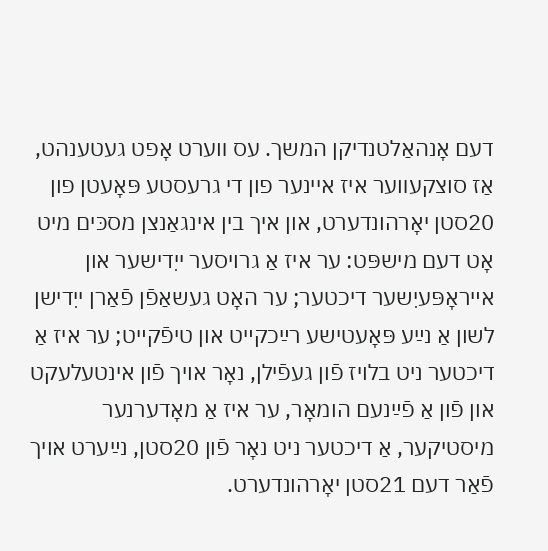דעם אָנהאַלטנדיקן המשך. עס װערט אָפט געטענהט, אַז סוצקעװער איז איינער פון די גרעסטע פּאָעטן פון 20סטן יאָרהונדערט, און איך בין אינגאַנצן מסכּים מיט אָט דעם מישפּט: ער איז אַ גרויסער ייִדישער און אײראָפּעיִשער דיכטער; ער האָט געשאַפֿן פֿאַרן ייִדישן לשון אַ נײַע פּאָעטישע רײַכקײט און טיפֿקײט; ער איז אַ דיכטער ניט בלויז פֿון געפֿילן, נאָר אויך פֿון אינטעלעקט און פֿון אַ פֿײַנעם הומאָר, ער איז אַ מאָדערנער מיסטיקער, אַ דיכטער ניט נאָר פֿון 20סטן, נײַערט אויך פֿאַר דעם 21סטן יאָרהונדערט.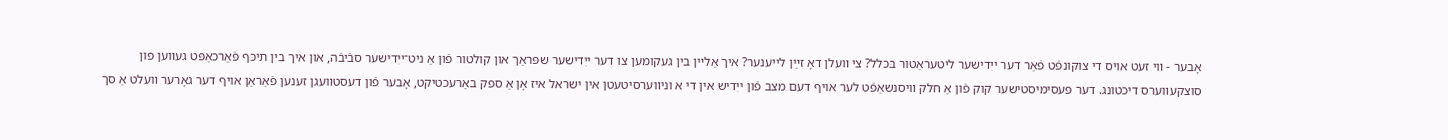אָבער - װי זעט אויס די צוקונפֿט פֿאַר דער ייִדישער ליטעראַטור בּכלל? צי װעלן דאָ זײַן לייענער? איך אַלײן בין געקומען צו דער ייִדישער שפּראַך און קולטור פֿון אַ ניט־ייִדישער סבֿיבֿה, און איך בין תיכּף פֿאַרכאַפּט געװען פון סוצקעװערס דיכטונג. דער פּעסימיסטישער קוק פֿון אַ חלק װיסנשאַפֿט לער אויף דעם מצב פֿון ייִדיש אין די א וניװערסיטעטן אין ישראל איז אָן אַ ספק באַרעכטיקט, אָבער פֿון דעסטװעגן זענען פֿאַראַן אויף דער גאָרער װעלט אַ סך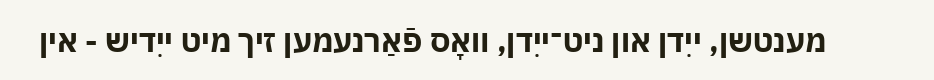מענטשן, ייִדן און ניט־ייִדן, װאָס פֿאַרנעמען זיך מיט ייִדיש - אין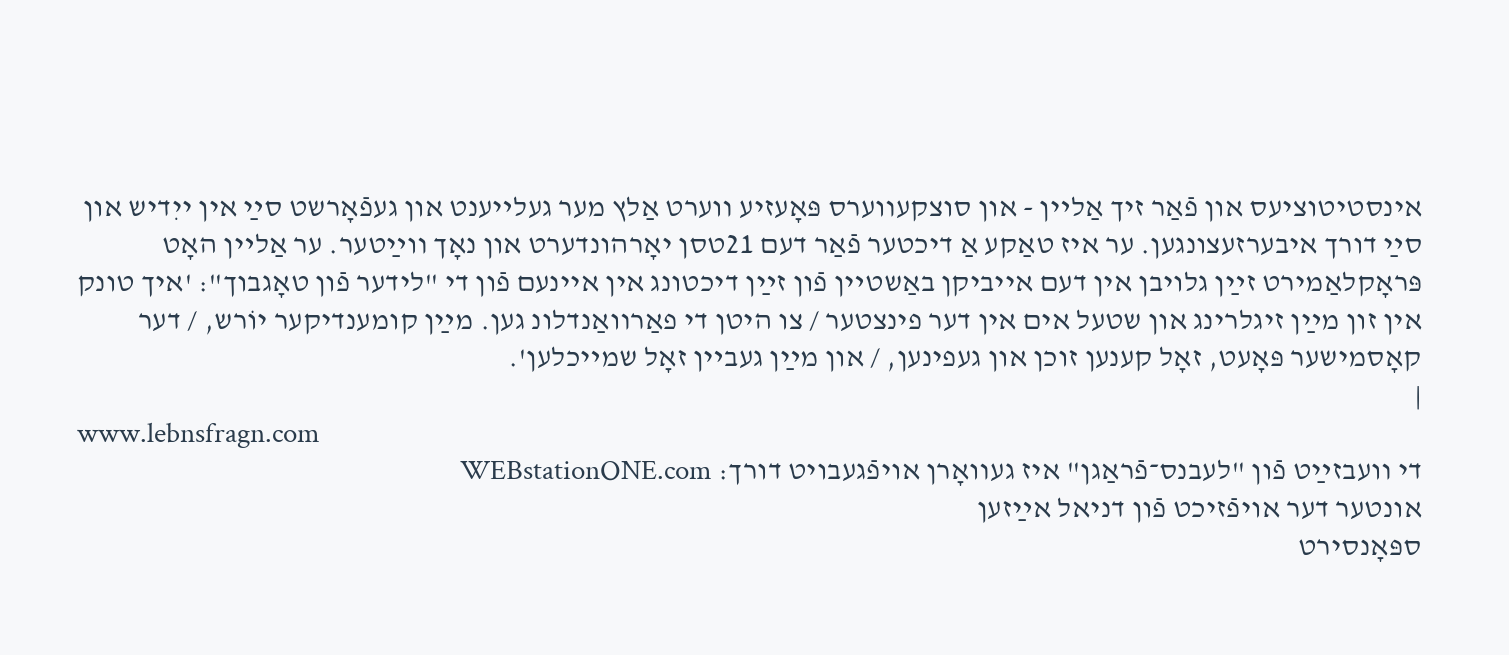אינסטיטוציעס און פֿאַר זיך אַלײן - און סוצקעװערס פּאָעזיע װערט אַלץ מער געלײענט און געפֿאָרשט סײַ אין ייִדיש און סײַ דורך איבערזעצונגען. ער איז טאַקע אַ דיכטער פֿאַר דעם 21טסן יאָרהונדערט און נאָך װײַטער. ער אַלײן האָט פּראָקלאַמירט זײַן גלויבן אין דעם אייביקן באַשטײן פֿון זײַן דיכטונג אין איינעם פֿון די "לידער פֿון טאָגבוך": 'איך טונק אין זון מײַן זיגלרינג און שטעל אים אין דער פינצטער / צו היטן די פאַרװאַנדלונ גען. מײַן קומענדיקער יוֹרש, / דער קאָסמישער פּאָעט, זאָל קענען זוכן און געפינען, / און מײַן געבײן זאָל שמײכלען'.
|
www.lebnsfragn.com
די װעבזײַט פֿון "לעבנס־פֿראַגן" איז געװאָרן אויפֿגעבויט דורך: WEBstationONE.com
אונטער דער אויפֿזיכט פֿון דניאל אײַזען
ספּאָנסירט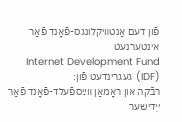פֿון דעם אַנטװיקלונגס-פֿאָנד פֿאַר אינטערנעט
Internet Development Fund (IDF) געגרינדעט פֿון:
רבֿקה און ראָמאַן װײַספֿעלד-פֿאָנד פֿאַר ייִדישער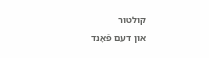קולטור
און דעם פֿאָנד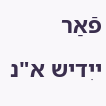פֿאַר ייִדיש א"נ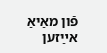פֿון מאַיאַ אײַזען